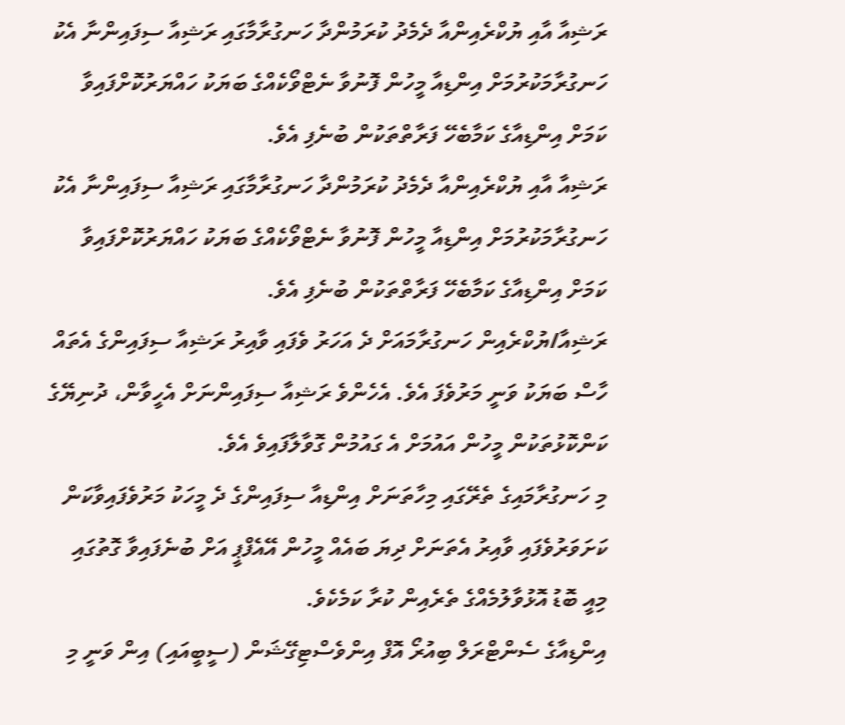ރަޝިއާ އާއި ޔުކްރެއިންއާ ދެމެދު ކުރަމުންދާ ހަނގުރާމާގައި ރަޝިއާ ސިފައިންނާ އެކު ހަނގުރާމަކުރުމަށް އިންޑިއާ މީހުން ފޮނުވާ ނެޓްވޯކެއްގެ ބަޔަކު ހައްޔަރުކޮށްފައިވާ ކަމަށް އިންޑިއާގެ ކަމާބެހޭ ފަރާތްތަކުން ބުނެފި އެވެ.
ރަޝިއާ އާއި ޔުކްރެއިންއާ ދެމެދު ކުރަމުންދާ ހަނގުރާމާގައި ރަޝިއާ ސިފައިންނާ އެކު ހަނގުރާމަކުރުމަށް އިންޑިއާ މީހުން ފޮނުވާ ނެޓްވޯކެއްގެ ބަޔަކު ހައްޔަރުކޮށްފައިވާ ކަމަށް އިންޑިއާގެ ކަމާބެހޭ ފަރާތްތަކުން ބުނެފި އެވެ.
ރަޝިއާ/ޔުކްރެއިން ހަނގުރާމައަށް ދެ އަހަރު ވެފައި ވާއިރު ރަޝިއާ ސިފައިންގެ އެތައް ހާސް ބަޔަކު ވަނީ މަރުވެފަ އެވެ. އެހެންވެ ރަޝިއާ ސިފައިންނަށް އެހީވާން، ދުނިޔޭގެ ކަންކޮޅުތަކުން މީހުން އައުމަށް އެ ގައުމުން ގޮވާލާފައިވެ އެވެ.
މި ހަނގުރާމައިގެ ތެރޭގައި މިހާތަނަށް އިންޑިއާ ސިފައިންގެ ދެ މީހަކު މަރުވެފައިވާކަން ކަށަވަރުވެފައި ވާއިރު އެތަނަށް ދިޔަ ބައެއް މީހުން އޭއެފްޕީ އަށް ބުނެފައިވާ ގޮތުގައި މިއީ ބޮޑު އޮޅުވާލުމެއްގެ ތެރެއިން ކުރާ ކަމެކެވެ.
އިންޑިއާގެ ސެންޓްރަލް ބިއުރޯ އޮފް އިންވެސްޓިގޭޝަން (ސީބީއައި) އިން ވަނީ މި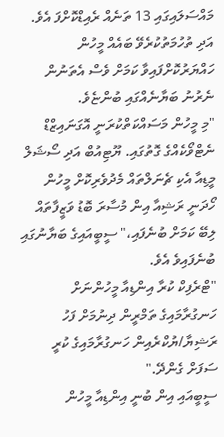މައްސަލައިގައި 13 ތަނެއް ރެއިޑްކޮށްފަ އެވެ. އަދި ތުހުމަތުކުރެވޭ ބައެއް މީހުން ހައްޔަރުކޮށްފައިވާ ކަމަށް ވެސް އެތަނުން ނެރުނު ބަޔާނެއްގައި ބުންޏެވެ.
"މި މީހުން މަސައްކަތްކުރަނީ އޮގަނައިޒްޑް ނެޓްވޯކެއްގެ ގޮތުގައި. ޔޫޓިއުބް އަދި ސޯޝަލް މީޑިއާ އެކި ޗެނަލްތައް މެދުވެރިކޮށް މީހުން ހޯދަނީ ރަޝިއާ އިން މުސާރަ ބޮޑު ވަޒީފާތައް ލިބޭ ކަމަށް ބުނެފައި،" ސީބީއައިގެ ބަޔާނުގައި ބުނެފައިވެ އެވެ.
"ޓްރެފިކް ކުރާ އިންޑިއާ މީހުންނަށް ހަނގުރާމައިގެ ތަމްރީން ދިނުމަށް ފަހު ރަޝިޔާ/ޔުކްރެއިން ހަނގުރާމައިގެ ކުރީ ސަފަށް ގެންދޭ."
ސީބީއައި އިން ބުނީ އިންޑިއާ މީހުން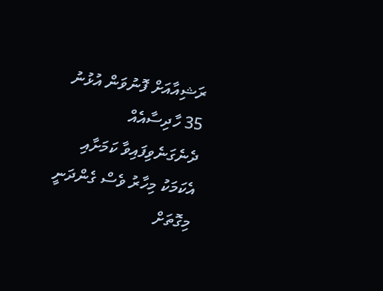ރަޝިއާއަށް ފޮނުވަން އުޅުނު 35 ހާދިސާއެއް ދެނެގަނެވިފައިވާ ކަމަށާއި އެކަމަކު މިހާރު ވެސް ގެންދަނީ މިގޮތަށް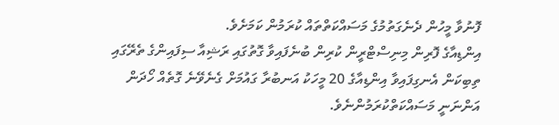ފޮނުވާ މީހުން ދެނެގަތުމުގެ މަސައްކަތްތައް ކުރަމުން ކަމަށެވެ.
އިންޑިއާގެ ފޮރިން މިނިސްޓްރީން ކުރިން ބުނެފައިވާ ގޮތުގައި ރަޝިއާ ސިފައިންގެ ތެރޭގައި ތިބިކަން އެނގިފައިވާ އިންޑިއާގެ 20 މީހަކު އަނބުރާ ގައުމަށް ގެނެވޭނެ ގޮތެއް ހޯދަން އަންނަނީ މަސައްކަތްކުރަމުންނެވެ.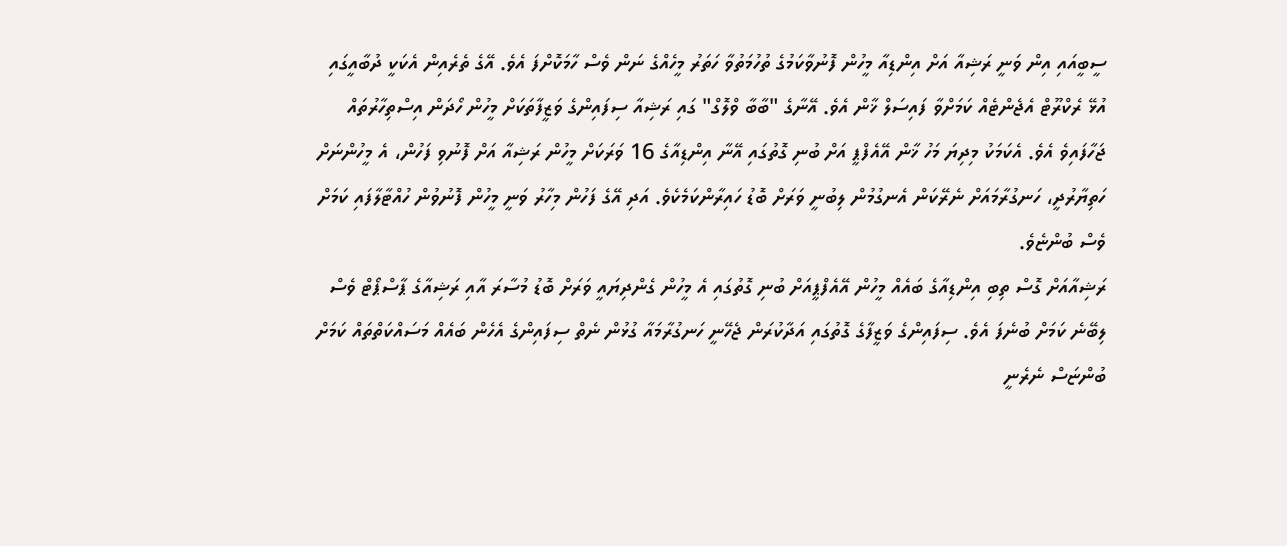ސީބީއައި އިން ވަނީ ރަޝިއާ އަށް އިންޑިއާ މީހުން ފޮނުވާކަމުގެ ތުހުމަތުވާ ހަތަރު މީހެއްގެ ނަން ވެސް ހާމަކޮށްފަ އެވެ. އޭގެ ތެރެއިން އެކަކީ ދުބާއީގައި އުޅޭ ރެކްރޫޓް އެޖެންޓެއް ކަމަށްވާ ފައިސަލް ޚާން އެވެ. އޭނާގެ "ބާބާ ވްލޮގް" ގައި ރަޝިއާ ސިފައިންގެ ވަޒީފާތަކަށް މީހުން ހޯދަން އިސްތިހާރުތައް ޖަހާފައިވެ އެވެ. އެކަމަކު މިދިޔަ މަހު ޚާން އޭއެފްޕީ އަށް ބުނި ގޮތުގައި އޭނާ އިންޑިއާގެ 16 ވަރަކަށް މީހުން ރަޝިއާ އަށް ފޮނުވި ފަހުން، އެ މީހުންނަށް ހަތިޔާރުދީ، ހަނގުރާމައަށް ނެރޭކަން އެނގުމުން ލިބުނީ ވަރަށް ބޮޑު ހައިރާންކަމެކެވެ. އަދި އޭގެ ފަހުން މިހާރު ވަނީ މީހުން ފޮނުވުން ހުއްޓާލާފައި ކަމަށް ވެސް ބުންޏެވެ.
ރަޝިއާއަށް ގޮސް ތިބި އިންޑިއާގެ ބައެއް މީހުން އޭއެފްޕީއަށް ބުނި ގޮތުގައި އެ މީހުން ގެންދިޔައީ ވަރަށް ބޮޑު މުސާރަ އާއި ރަޝިއާގެ ޕާސްޕޯޓް ވެސް ލިބޭނެ ކަމަށް ބުނެފަ އެވެ. ސިފައިންގެ ވަޒީފާގެ ގޮތުގައި އަދާކުރަން ޖެހޭނީ ހަނގުރާމައާ ގުޅުން ނެތް ސިފައިންގެ އެހެން ބައެއް މަސައްކަތްތައް ކަމަށް ބުންޏަސް ނެރެނީ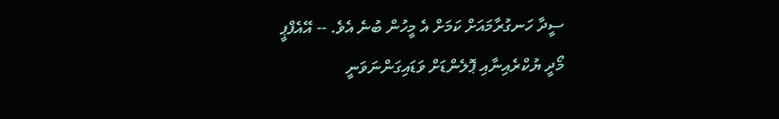ސީދާ ހަނގުރާމައަށް ކަމަށް އެ މީހުން ބުނެ އެވެ. -- އޭއެފްޕީ
މޯދީ ޔުކްރެއިނާއި ޕޮލެންޑަށް ވަޑައިގަންނަވަނީ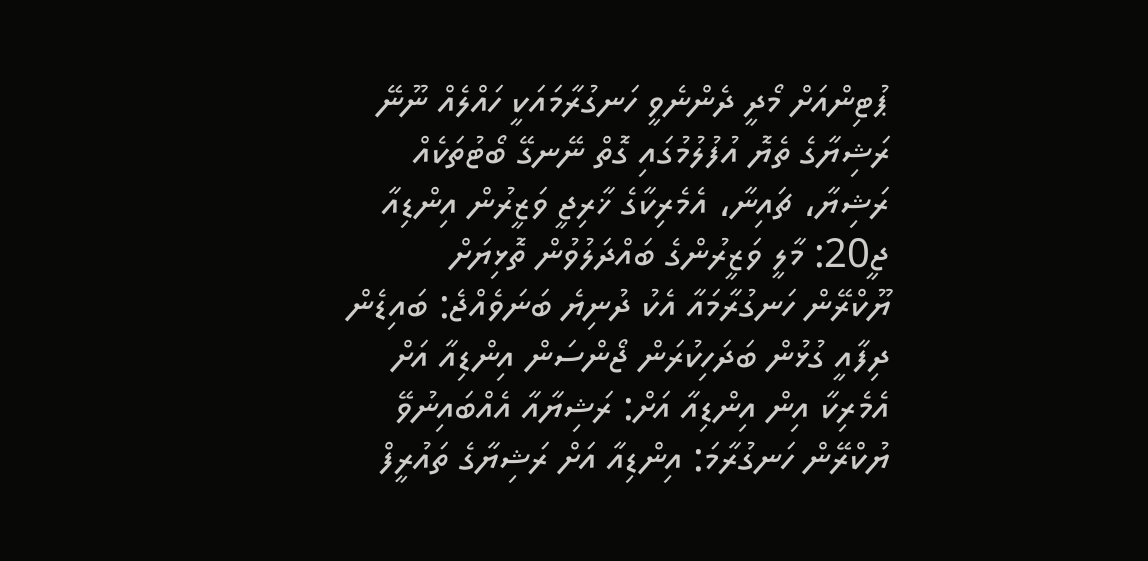ޕުޓިންއަށް މޯދީ ދެންނެވީ ހަނގުރާމައަކީ ހައްލެއް ނޫނޭ
ރަޝިޔާގެ ތެޔޮ އުފުލުމުގައި ގޮތް ނޭނގޭ ބޯޓުތަކެއް
ރަޝިޔާ، ޗައިނާ، އެމެރިކާގެ ޚާރިޖީ ވަޒީރުން އިންޑިއާ
ޖީ20: މާލީ ވަޒީރުންގެ ބައްދަލުވުން ތޮޅިޔަށް
ޔޫކްރޭން ހަނގުރާމައާ އެކު ދުނިޔެ ބަނަވެއްޖެ: ބައިޑެން
ދިފާއީ ގުޅުން ބަދަހިކުރަން ޖޯންސަން އިންޑިއާ އަށް
އެމެރިކާ އިން އިންޑިއާ އަށް: ރަޝިޔާއާ އެއްބައިނުވޭ
ޔުކްރޭން ހަނގުރާމަ: އިންޑިއާ އަށް ރަޝިޔާގެ ތައުރީފް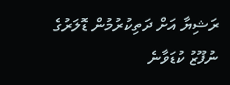ރަޝިޔާ އަށް ދަތިކުރުމުން ޑޮލަރުގެ ނުފޫޒު ކުޑަވާނެ